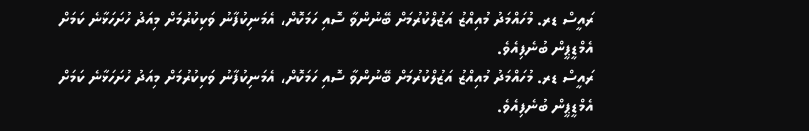ރައީސް ޑރ. މުހައްމަދު މުއިއްޒު އަޒުލްކުރުމަށް ބޭނުންވާ ސޮއި ހަމަކޮށް، އެމަނިކުފާނު ވަކިކުރުމަށް މިއަދު ހުށަހަޅާނެ ކަމަށް އެމްޑީޕީން ބުނެފިއެވެ.
ރައީސް ޑރ. މުހައްމަދު މުއިއްޒު އަޒުލްކުރުމަށް ބޭނުންވާ ސޮއި ހަމަކޮށް، އެމަނިކުފާނު ވަކިކުރުމަށް މިއަދު ހުށަހަޅާނެ ކަމަށް އެމްޑީޕީން ބުނެފިއެވެ.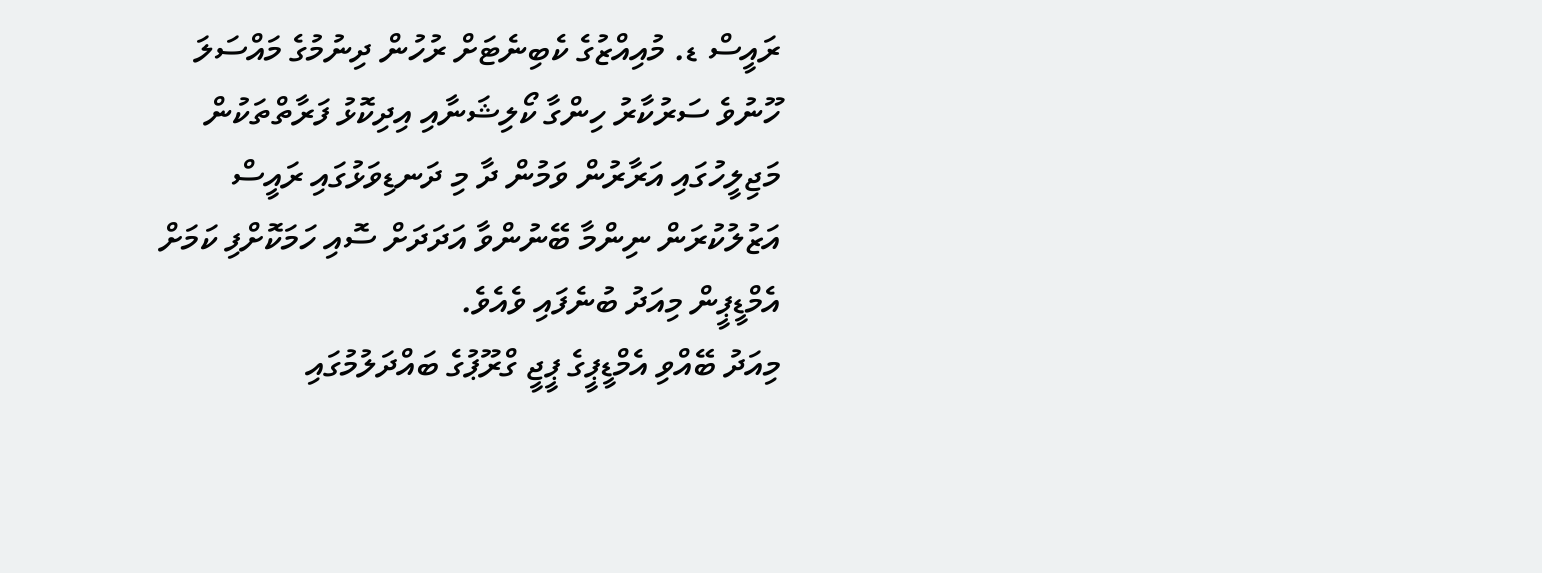ރައީސް ޑ. މުއިއްޒުގެ ކެބިނެޓަށް ރުހުން ދިނުމުގެ މައްސަލަ ހޫނުވެ ސަރުކާރު ހިންގާ ކޯލިޝަނާއި އިދިކޮޅު ފަރާތްތަކުން މަޖިލީހުގައި އަރާރުން ވަމުން ދާ މި ދަނޑިވަޅުގައި ރައީސް އަޒުލުކުރަން ނިންމާ ބޭނުންވާ އަދަދަށް ސޮއި ހަމަކޮށްފި ކަމަށް އެމްޑީޕީން މިއަދު ބުނެފައި ވެއެވެ.
މިއަދު ބޭއްވި އެމްޑީޕީގެ ޕީޖީ ގްރޫޕުގެ ބައްދަލުމުގައި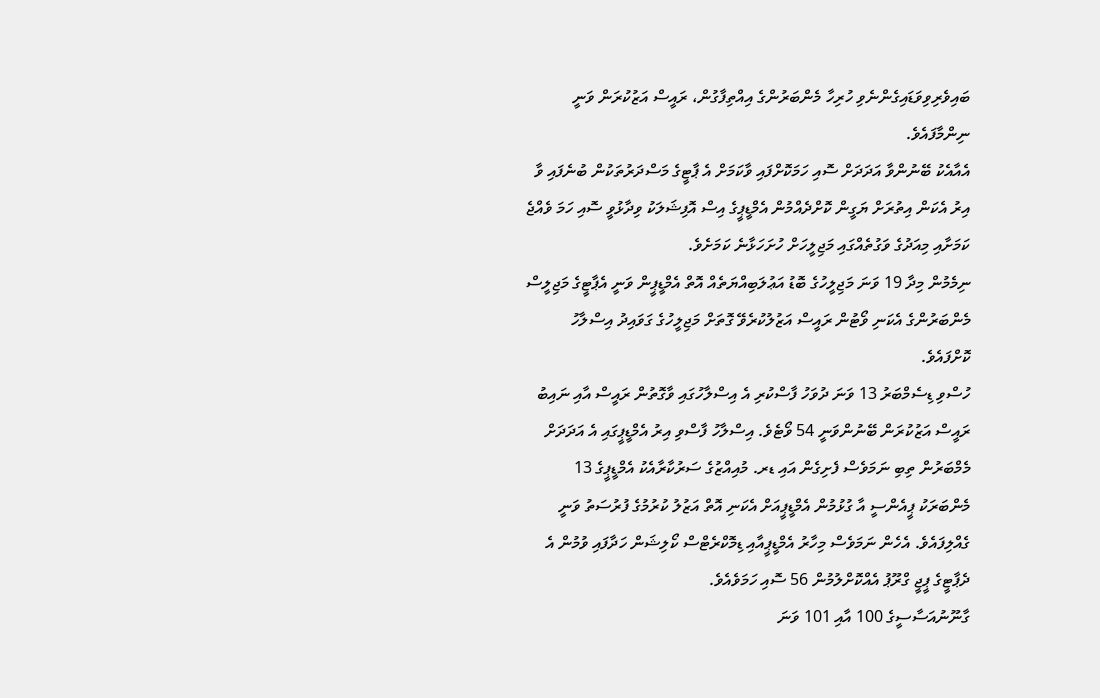ބައިވެރިވިވަޑައިގެންނެވި ހުރިހާ މެންބަރުންގެ އިއްތިފާގުން، ރައީސް އަޒުކުރަން ވަނީ ނިންމާފައެވެ.
އެއާއެކު ބޭނުންވާ އަދަދަށް ސޮއި ހަމަކޮށްފައި ވާކަމަށް އެ ޕާޓީގެ މަސްދަރުތަކުން ބުނެފައި ވާ އިރު އެކަން އިތުރަށް ޔަގީން ކޮށްދެއްމުން އެމްޑީޕީގެ އިސް އޮފިޝަލަކު ވިދާޅުވީ ސޮއި ހަމަ ވެއްޖެ ކަމަށާއި މިއަދުގެ ވަގުތެއްގައި މަޖިލީހަށް ހުށަހަޅާނެ ކަމަށެވެ.
ނިމެމުން މިދާ 19 ވަނަ މަޖިލީހުގެ ބޮޑު އަޢުލަބިއްޔަތެއް އޮތް އެމްޑީޕީން ވަނީ އެޕާޓީގެ މަޖިލީސް މެންބަރުންގެ އެކަނި ވޯޓުން ރައީސް އަޒުލުކުރެވޭ ގޮތަށް މަޖިލީހުގެ ގަވައިދު އިސްލާހު ކޮށްފައެވެ.
ހުސްވި ޑިސެމްބަރު 13 ވަނަ ދުވަހު ފާސްކުރި އެ އިސްލާހުގައި ވާގޮތުން ރައީސް އާއި ނައިބު ރައީސް އަޒުކުރަން ބޭނުންވަނީ 54 ވޯޓެވެ. އިސްލާހު ފާސްވި އިރު އެމްޑީޕީގައި އެ އަދަދަށް މެމްބަރުން ތިބި ނަމަވެސް ފެށިގެން އައި ޑރ. މުއިއްޒުގެ ސަރުކާރާއެކު އެމްޑީޕީގެ 13 މެންބަރަކު ޕީއެންސީ އާ ގުޅުމުން އެމްޑީޕީއަށް އެކަނި އޮތް އަޒުލު ކުރުމުގެ ފުރުސަތު ވަނީ ގެއްލިފައެވެ. އެހެން ނަމަވެސް މިހާރު އެމްޑީޕީއާއި ޑިމޮކްރެޓްސް ކޯލިޝަން ހަދާފައި ވުމުން އެ ދެޕާޓީގެ ޕީޖީ ގްރޫޕު އެއްކޮށްލުމުން 56 ސޮއި ހަމަވެއެވެ.
ގާނޫނުއަސާސީގެ 100 އާއި 101 ވަނަ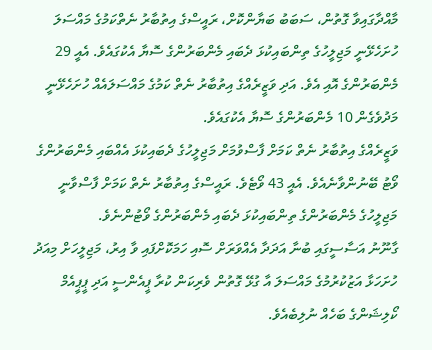މާއްދާގައިވާ ގޮތުން، ސަބަބު ބަޔާންކޮށް، ރައީސްގެ އިތުބާރު ނެތްކަމުގެ މައްސަލަ ހުށަހެޅޭނީ މަޖިލީހުގެ ތިންބައިކުޅަ ދެބައި މެންބަރުންގެ ސޮޔާ އެކުގައެވެ. އެއީ 29 މެންބަރުންގެ އޮއި އެވެ. އަދި ވަޒީރެއްގެ އިތުބާރު ނެތް ކަމުގެ މައްސަލައެއް ހުށަހެޅޭނީ މަދުވެގެން 10 މެންބަރުންގެ ސޮޔާ އެކުގައެވެ.
ވަޒީރެއްގެ އިތުބާރު ނެތް ކަމަށް ފާސްވުމަށް މަޖިލީހުގެ ދެބައިކުޅަ އެއްބައި މެންބަރުންގެ ވޯޓު ބޭނުންވާނެއެވެ. އެއީ 43 ވޯޓެވެ. ރައީސްގެ އިތުބާރު ނެތް ކަމަށް ފާސްވާނީ މަޖިލީހުގެ މެންބަރުންގެ ތިންބައިކުޅަ ދެބައި މެންބަރުންގެ ވޯޓުންނެވެ.
ގާނޫނު އަސާސީގައި ބުނާ އަދަދާ އެއްވަރަށް ސޮއި ހަމަކޮށްފައި ވާ އިރު، މަޖިލީހަށް މިއަދު ހުށަހަޅާ އަޒުކުރުމުގެ މައްސަލަ އާ ގުޅޭ ގޮތުން ވެރިކަން ކުރާ ޕީއެންސީ އަދި ޕީޕީއެމް ކޯލިޝަންގެ ބަހެއް ނުލިބެއެވެ.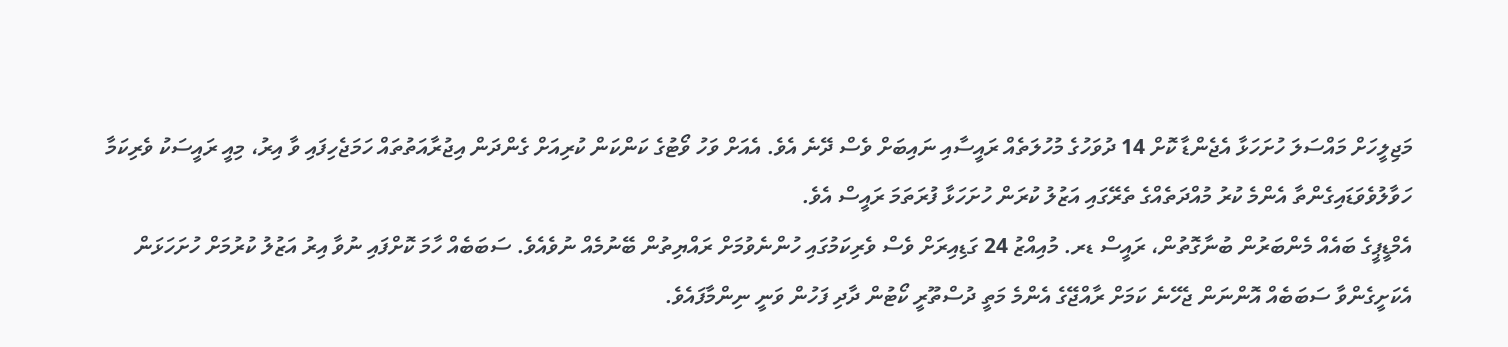މަޖިލީހަށް މައްސަލަ ހުށަހަޅާ އެޖެންޑާ ކޮށް 14 ދުވަހުގެ މުހުލަތެއް ރައީސާއި ނައިބަށް ވެސް ދޭނެ އެވެ. އެއަށް ވަހު ވޯޓުގެ ކަންކަން ކުރިއަށް ގެންދަން އިޖުރާއަތުތައް ހަމަޖެހިފައި ވާ އިރު، މިއީ ރައީސަކު ވެރިކަމާ ހަވާލުވެވަޑައިގެންތާ އެންމެ ކުރު މުއްދަތެއްގެ ތެރޭގައި އަޒުލު ކުރަން ހުށަހަޅާ ފުރަތަމަ ރައީސް އެވެ.
އެމްޑީޕީގެ ބައެއް މެންބަރުން ބުނާގޮތުން، ރައީސް ޑރ. މުއިއްޒު 24 ގަޑިއިރަށް ވެސް ވެރިކަމުގައި ހުންނެވުމަށް ރައްޔިތުން ބޭނުމެއް ނުވެއެވެ. ސަބަބެއް ހާމަ ކޮށްފައި ނުވާ އިރު އަޒުލު ކުރުމަށް ހުށަހަޅަން އެކަށީގެންވާ ސަބަބެއް އޮންނަން ޖެހޭނެ ކަމަށް ރާއްޖޭގެ އެންމެ މަތީ ދުސްތޫރީ ކޯޓުން ދާދި ފަހުން ވަނީ ނިންމާފައެވެ.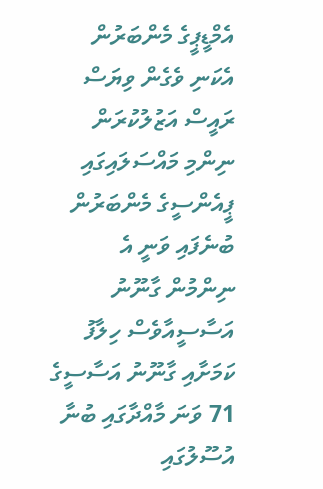އެމްޑީޕީގެ މެންބަރުން އެކަނި ވެގެން ވިޔަސް ރައީސް އަޒުލުކުރަން ނިންމި މައްސަލައިގައި ޕީއެންސީގެ މެންބަރުން ބުނެފައި ވަނީ އެ ނިންމުން ގާނޫނު އަސާސީއާވެސް ހިލާފު ކަމަށާއި ގާނޫނު އަސާސީގެ 71 ވަނަ މާއްދާގައި ބުނާ އުސޫލުގައި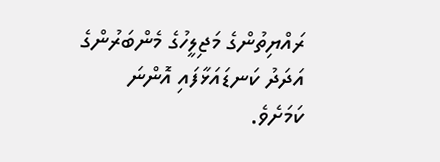ރައްޔިތުންގެ މަޖިލީހުގެ މެންބަރުންގެ އަދަދު ކަނޑައަޅާފައި އޮންނަ ކަމަށެވެ.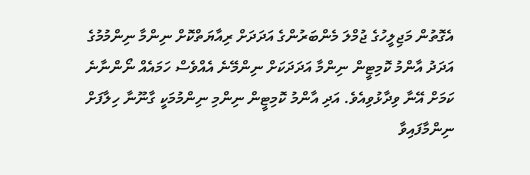އެގޮތުން މަޖިލީހުގެ ޖުމްލަ މެންބަރުންގެ އަދަދަށް ރިއާޔަތްކޮށް ނިންމާ ނިންމުމުގެ އަދަދު އާންމު ކޮމިޓީން ނިންމާ އަދަދަކަށް ނިންމޭނެ އެއްވެސް ހަމައެއް ނޯންނާނެ ކަމަށް އޭނާ ވިދާޅުވިއެވެ. އަދި އާންމު ކޮމިޓީން ނިންމި ނިންމުމަކީ ގާނޫނާ ހިލާފަށް ނިންމާފައިވާ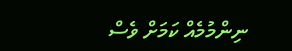ނިންމުމެއް ކަމަށް ވެސް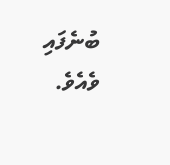ބުނެފައި ވެއެވެ.